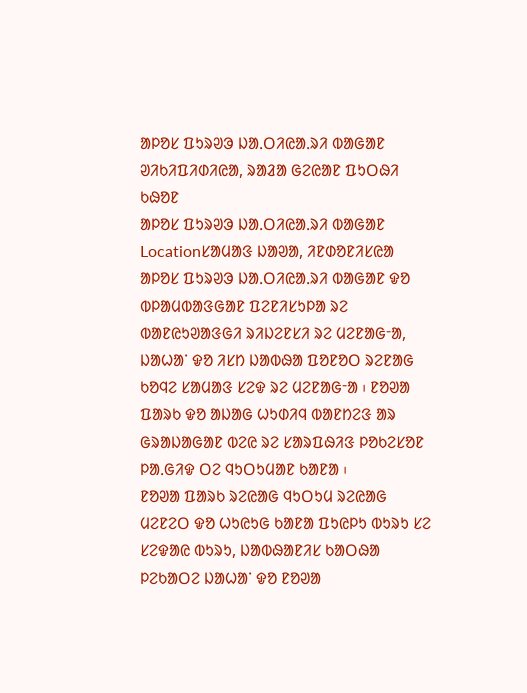ᱟᱞᱚᱥ ᱯᱩᱨᱣᱳ ᱡᱟᱹᱛᱤᱭᱟᱹᱨᱤ ᱵᱟᱜᱟᱱ
ᱣᱤᱠᱤᱯᱤᱰᱤᱭᱟ, ᱨᱟᱲᱟ ᱜᱮᱭᱟᱱ ᱯᱩᱛᱷᱤ ᱠᱷᱚᱱ
ᱟᱞᱚᱥ ᱯᱩᱨᱣᱳ ᱡᱟᱹᱛᱤᱭᱟᱹᱨᱤ ᱵᱟᱜᱟᱱ
Locationᱥᱟᱢᱟᱝ ᱡᱟᱣᱟ, ᱤᱱᱰᱚᱱᱤᱥᱭᱟ
ᱟᱞᱚᱥ ᱯᱩᱨᱣᱳ ᱡᱟᱹᱛᱤᱭᱟᱹᱨᱤ ᱵᱟᱜᱟᱱ ᱫᱚ ᱵᱞᱟᱢᱵᱟᱝᱜᱟᱱ ᱯᱮᱱᱤᱥᱩᱞᱟ ᱨᱮ ᱵᱟᱱᱭᱩᱣᱟᱝᱜᱤ ᱨᱤᱡᱮᱱᱥᱤ ᱨᱮ ᱢᱮᱱᱟᱜᱼᱟ, ᱡᱟᱦᱟᱸ ᱫᱚ ᱤᱥᱴ ᱡᱟᱵᱷᱟ ᱯᱚᱱᱚᱛ ᱨᱮᱱᱟᱜ ᱠᱚᱧᱮ ᱥᱟᱢᱟᱝ ᱥᱮᱫ ᱨᱮ ᱢᱮᱱᱟᱜᱼᱟ ᱾ ᱱᱚᱣᱟ ᱯᱟᱨᱠ ᱫᱚ ᱟᱡᱟᱜ ᱦᱩᱰᱤᱧ ᱵᱟᱱᱴᱮᱝ ᱟᱨ ᱜᱨᱟᱡᱟᱜᱟᱱ ᱵᱮᱭ ᱨᱮ ᱥᱟᱨᱯᱷᱤᱝ ᱞᱚᱠᱮᱥᱚᱱ ᱞᱟᱹᱜᱤᱫ ᱛᱮ ᱧᱩᱛᱩᱢᱟᱱ ᱠᱟᱱᱟ ᱾
ᱱᱚᱣᱟ ᱯᱟᱨᱠ ᱨᱮᱭᱟᱜ ᱧᱩᱛᱩᱢ ᱨᱮᱭᱟᱜ ᱢᱮᱱᱮᱛ ᱫᱚ ᱦᱩᱭᱩᱜ ᱠᱟᱱᱟ ᱯᱩᱭᱞᱩ ᱵᱩᱨᱩ ᱥᱮ ᱥᱮᱫᱟᱭ ᱵᱩᱨᱩ, ᱡᱟᱵᱷᱟᱱᱤᱥ ᱠᱟᱛᱷᱟ ᱞᱮᱠᱟᱛᱮ ᱡᱟᱦᱟᱸ ᱫᱚ ᱱᱚᱣᱟ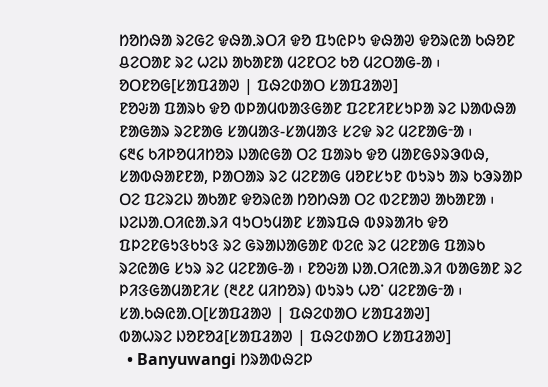ᱴᱚᱴᱷᱟ ᱨᱮᱜᱮ ᱫᱷᱟᱹᱨᱛᱤ ᱫᱚ ᱯᱩᱭᱞᱩ ᱫᱷᱟᱣ ᱫᱚᱨᱭᱟ ᱠᱷᱚᱱ ᱪᱮᱛᱟᱱ ᱨᱮ ᱦᱮᱡ ᱟᱠᱟᱱᱟ ᱢᱮᱱᱛᱮ ᱠᱚ ᱢᱮᱛᱟᱜ-ᱟ ᱾
ᱚᱛᱱᱚᱜ[ᱥᱟᱯᱲᱟᱣ | ᱯᱷᱮᱰᱟᱛ ᱥᱟᱯᱲᱟᱣ]
ᱱᱚᱶᱟ ᱯᱟᱨᱠ ᱫᱚ ᱵᱞᱟᱢᱵᱟᱝᱜᱟᱱ ᱯᱮᱱᱤᱱᱥᱩᱞᱟ ᱨᱮ ᱡᱟᱵᱷᱟ ᱱᱟᱜᱟᱨ ᱨᱮᱱᱟᱜ ᱥᱟᱢᱟᱝ-ᱥᱟᱢᱟᱝ ᱥᱮᱫ ᱨᱮ ᱢᱮᱱᱟᱜᱼᱟ ᱾
᱔᱓᱔ ᱠᱤᱞᱚᱢᱤᱴᱚᱨ ᱡᱟᱭᱜᱟ ᱛᱮ ᱯᱟᱨᱠ ᱫᱚ ᱢᱟᱱᱜᱽᱨᱳᱵᱷ, ᱥᱟᱵᱷᱟᱱᱱᱟ, ᱞᱟᱛᱟᱨ ᱨᱮ ᱢᱮᱱᱟᱜ ᱢᱚᱱᱥᱩᱱ ᱵᱩᱨᱩ ᱟᱨ ᱠᱳᱨᱟᱞ ᱛᱮ ᱯᱮᱨᱮᱡ ᱟᱠᱟᱱ ᱫᱚᱨᱭᱟ ᱴᱚᱴᱷᱟ ᱛᱮ ᱵᱮᱱᱟᱣ ᱟᱠᱟᱱᱟ ᱾ ᱡᱮᱡᱟᱹᱛᱤᱭᱟᱹᱨᱤ ᱧᱩᱛᱩᱢᱟᱱ ᱥᱟᱨᱯᱷ ᱵᱽᱨᱟᱤᱠ ᱫᱚ ᱯᱞᱮᱱᱜᱩᱝᱠᱩᱝ ᱨᱮ ᱜᱨᱟᱡᱟᱜᱟᱱ ᱵᱮᱭ ᱨᱮ ᱢᱮᱱᱟᱜ ᱯᱟᱨᱠ ᱨᱮᱭᱟᱜ ᱥᱩᱨ ᱨᱮ ᱢᱮᱱᱟᱜ-ᱟ ᱾ ᱱᱚᱶᱟ ᱡᱟᱹᱛᱤᱭᱟᱹᱨᱤ ᱵᱟᱜᱟᱱ ᱨᱮ ᱞᱤᱝᱜᱟᱢᱟᱱᱤᱥ (᱓᱒᱒ ᱢᱤᱴᱚᱨ) ᱵᱩᱨᱩ ᱦᱚᱸ ᱢᱮᱱᱟᱜᱼᱟ ᱾
ᱥᱟᱹᱠᱷᱭᱟᱹᱛ[ᱥᱟᱯᱲᱟᱣ | ᱯᱷᱮᱰᱟᱛ ᱥᱟᱯᱲᱟᱣ]
ᱵᱟᱦᱨᱮ ᱡᱚᱱᱚᱲ[ᱥᱟᱯᱲᱟᱣ | ᱯᱷᱮᱰᱟᱛ ᱥᱟᱯᱲᱟᱣ]
  • Banyuwangi ᱴᱨᱟᱵᱷᱮᱞ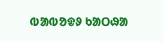ᱵᱟᱵᱚᱫᱽ ᱠᱟᱛᱷᱟ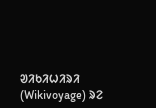ᱣᱤᱠᱤᱦᱤᱨᱤ (Wikivoyage) ᱨᱮ